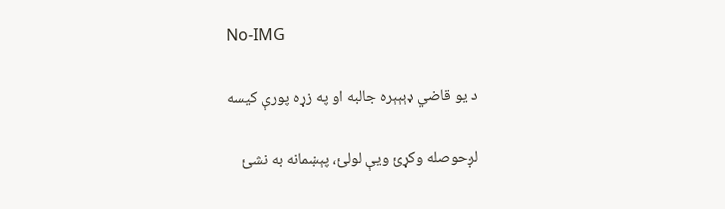No-IMG

د يو قاضي ډېېېره جالبه او په زړه پورې کيسه

لږحوصله وکړئ ويې لولئ، پېښمانه به نشئ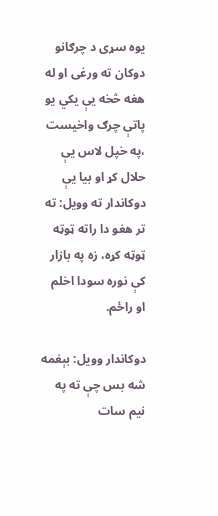يوه سړی د چرګانو دوکان ته ورغی او له هغه څخه یې يکي يو پاتې چرګ واخيست ،په خپل لاس یې حلال کړ او بيا یې دوکاندار ته وويل: ته تر هغو دا راته ټوټه ټوټه کړه، زه په بازار کې نوره سودا اخلم او راځم.

دوکاندار وويل: بېغمه شه بس چې ته په نيم سات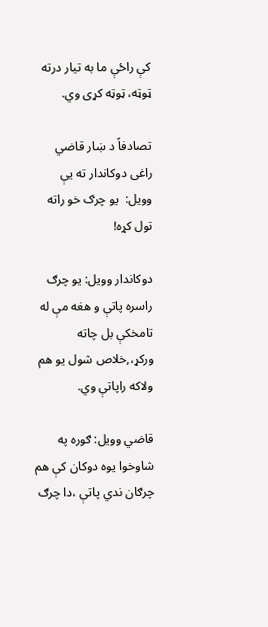کې راځې ما به تيار درته ټوټه، ټوټه کړی وي.

تصادفاً د ښار قاضي راغی دوکاندار ته یې وويل:  يو چرګ خو راته تول کړه!

دوکاندار وويل: يو چرګ راسره پاتې و هغه مې له تامخکې بل چاته ورکړ،,خلاص شول يو هم ولاکه راپاتې وي.

قاضي وويل: ګوره په شاوخوا يوه دوکان کې هم چرګان ندي پاتې ،دا چرګ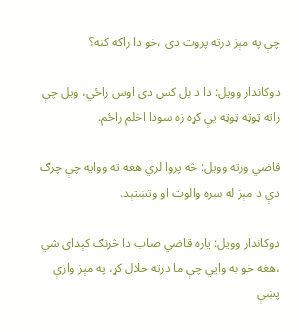چې په مېز درته پروت دی ،خو دا راکه کنه؟

دوکاندار وويل: دا د بل کس دی اوس راځي، ويل چې راته ټوټه ټوټه یې کړه زه سودا اخلم راځم.

قاضي ورته وويل: څه پروا لري هغه ته ووايه چې چرګ دې د مېز له سره والوت او وتښتېد.

دوکاندار وويل: ياره قاضي صاب دا څرنګ کېدای شي ،هغه خو به وايي چې ما درته حلال کړ، په مېز وازې پښې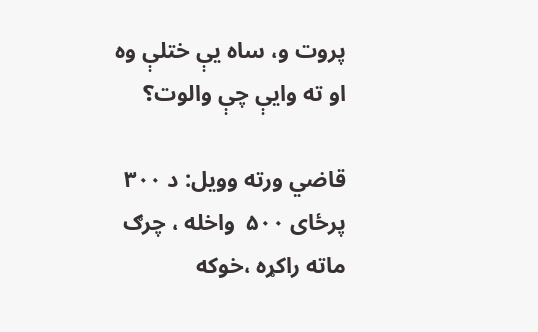پروت و، ساه یې ختلې وه او ته وايې چې والوت؟

قاضي ورته وويل: د ۳۰۰ پرځای ۵۰۰  واخله ، چرګ ماته راکړه ،خوکه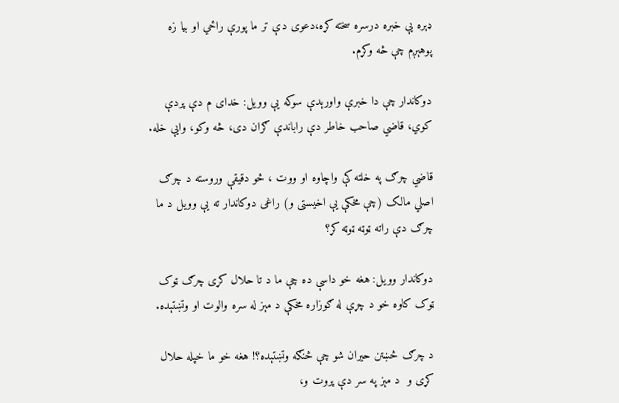ډېره يې خبره درسره سخته کړه،دعوی دې تر ما پورې راځي او بيا زه پوهېږم چې څه وکړم.

دوکاندار چې دا خبرې واورېدې سوکه یې وویل: خدای م دې پردې کوي، قاضي صاحب خاطر دې راباندې ګران دی، څه وکو، وايې خله.

قاضي چرګ په خلته کې واچاوه او ووت ، څو دقيقې وروسته د چرګ اصلي مالک (چې مخکې يې اخيستی و) راغی دوکاندار ته یې وويل د ما چرګ دې راته ټوټه ټوټه کړ؟

دوکاندار وویل: هغه خو داسې ده چې ما د تا حلال کړی چرګ ټوک ټوک کاوه خو د چړې له ګوزاره مخکې د مېز له سره والوت او وتښتېده.

د چرګ څښتن حيران شو چې څنګه وتښتېده؟! هغه خو ما خپله حلال کړی و  د مېز په سر دې پروت و،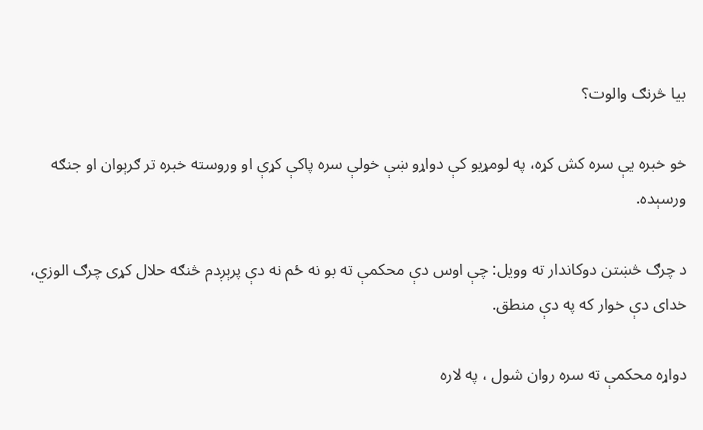بيا څرنګ والوت؟

خو خبره یې سره کش کړه، په لومړیو کې دواړو ښې خولې سره پاکې کړې او وروسته خبره تر ګرېوان او جنګه ورسېده.

د چرګ څښتن دوکاندار ته وويل: چې اوس دې محکمې ته بو نه ځم نه دې پرېږدم څنګه حلال کړی چرګ الوزي، خدای دې خوار که په دې منطق.

دواړه محکمې ته سره روان شول ، په لاره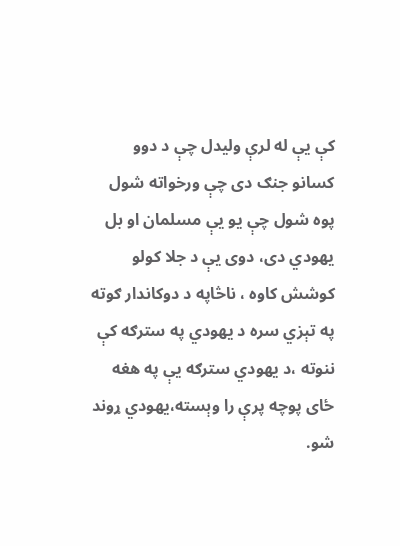کې يې له لرې وليدل چې د دوو کسانو جنګ دی چې ورخواته شول پوه شول چې یو یې مسلمان او بل يهودي دی، دوی یې د جلا کولو کوشش کاوه ، ناڅاپه د دوکاندار ګوته په تېزي سره د يهودي په سترګه کې ننوته ،د يهودي سترګه يې په هغه ځای پوچه پرې را وېسته،يهودي ړوند شو.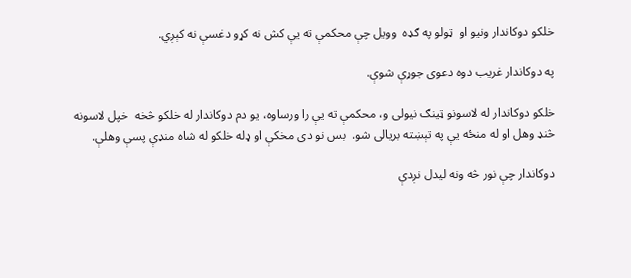خلکو دوکاندار ونيو او  ټولو په ګډه  وویل چې محکمې ته یې کش نه کړو دغسې نه کېږي.

په دوکاندار غريب دوه دعوی جوړې شوې.

خلکو دوکاندار له لاسونو ټينګ نيولی و، محکمې ته یې را ورساوه، يو دم دوکاندار له خلکو څخه  خپل لاسونه څنډ وهل او له منځه یې په تېښته بريالی شو.  بس نو دی مخکې او ډله خلکو له شاه منډې پسې وهلې.

دوکاندار چې نور څه ونه ليدل نږدې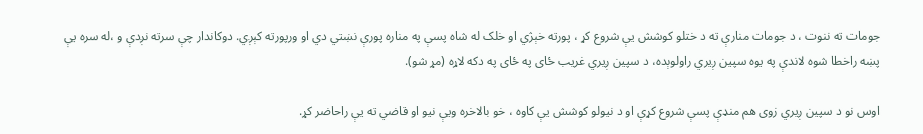جومات ته ننوت ، د جومات منارې ته د ختلو کوشش يې شروع کړ ، پورته خېژي او خلک له شاه پسې په مناره پورې نښتي دي او ورپورته کېږي. دوکاندار چې سرته نږدې و ،له سره یې پښه راخطا شوه لاندې په يوه سپین ږيري راولوېده، د سپين ږیري غريب ځای په ځای په دکه لاړه (مړ شو).

اوس نو د سپین ږيري زوی هم منډې پسې شروع کړې او د نيولو کوشش یې کاوه ، خو بالاخره ويې نيو او قاضي ته یې راحاضر کړ.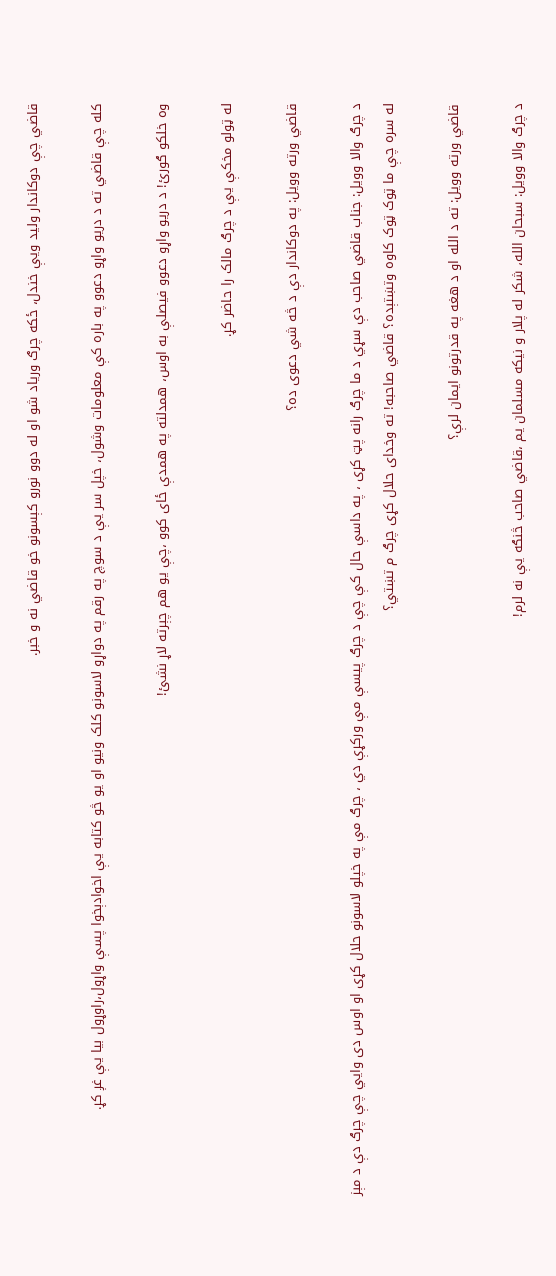قاضي چې دوکاندار وليد ويې خندل، ځکه چرګ ورياد شو او له دوو نورو کېسونو خو قاضي نه و خبر.

کله چې قاضي ته د دريو واړو دعوو په باره کې معلومات وشول، خپل سر یې د سوچ په رقم په دواړو لاسونو کلک ونيو او يو څو کتابه یې اخوادېخوا پسې واړول،راوړول بيا یې غږ کړ.

وه خلکو ګورئ! د دريو واړو دعوو فيصلې به اوس، همدلته په همدې ځای کوو ،چې يو هم چېرته لاړ نشئ!

له ټولو مخکې یې د چرګ مالک را حاضر کړ.

قاضي ورته وويل: په دوکاندار دې د څه شي دعوی ده؟

د چرګ والا وويل: جناب قاضي صاحب دې سړي د ما چرګ رانه پټ کړی ، په داسې حال کې چې د چرګ پيسې مې ورکړې دي ، چرګ مې په خپلو لاسونو حلال کړی او اوس دی وايي چې چرګ دې د مېز له سره چې ما ټوک ټوک کاوه وتښتېده؟ قاضي صاحبه! ته وخدای حلال کړی چرګ م تښتي؟

قاضي ورته وویل: ته د الله او د هغه په قدرتونو ايمان لرې؟

د چرګ والا وویل: سبحان الله، شکر له پلار و نيکه مسلمان یم ،قاضي صاحب څنګه یې نه لرم!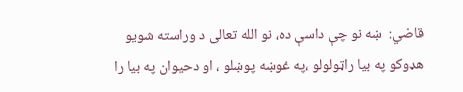قاضي:  ښه نو چې داسې ده، نو الله تعالی د وراسته شويو هډوکو په بيا راټولولو ،په غوښه پوښلو ، او دحيوان په بيا را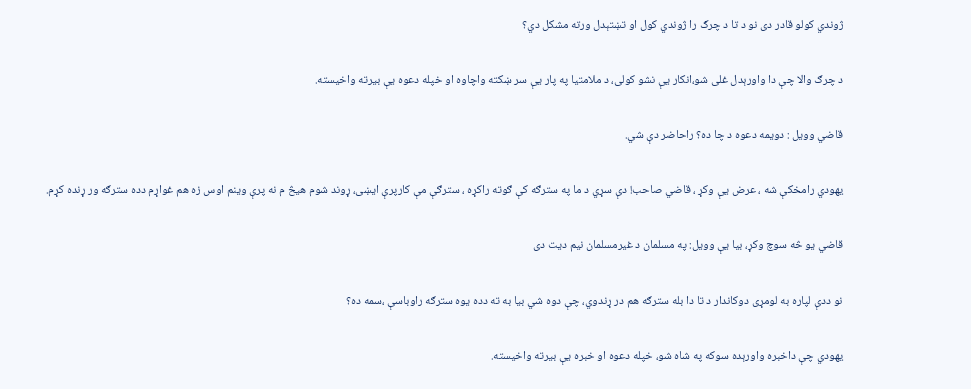ژوندي کولو قادر دی نو د تا د چرګ را ژوندي کول او تښتېدل ورته مشکل دي؟

د چرګ والا چې دا واورېدل غلی شو،انکار يې نشو کولی، د ملامتیا په پار یې سر ښکته واچاوه او خپله دعوه یې بيرته واخيسته.

قاضي وويل : دويمه دعوه د چا ده؟ راحاضر دې شي.

يهودي رامخکې شه ، عرض يې وکړ ، قاضي صاحب! دې سړي د ما په سترګه کې ګوته راکړه ، سترګې مې کارپرې ايښی، ړوند شوم هيڅ م نه پرې وينم اوس زه هم غواړم دده سترګه ور ړنده کړم.

قاضي يو څه سوچ وکړ، بیا یې وويل: په مسلمان د غيرمسلمان نيم ديت دی

نو ددې لپاره به لومړی دوکاندار د تا دا بله سترګه هم در ړندوي، چې دوه شي بیا به ته دده يوه سترګه راوباسې ،سمه ده؟

يهودي چې داخبره واورېده سوکه په شاه شو، خپله دعوه او خبره یې بيرته واخيسته.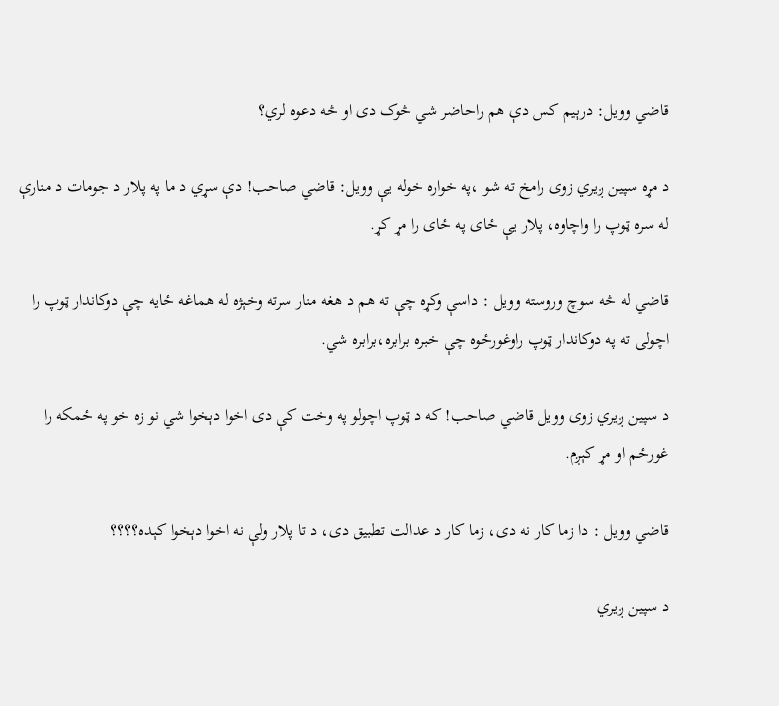قاضي وويل: درېيم کس دې هم راحاضر شي څوک دی او څه دعوه لري؟

د مړه سپين ږيري زوی رامخ ته شو ،په خواره خوله یې وويل: قاضي صاحب! دې سړي د ما په پلار د جومات د منارې له سره ټوپ را واچاوه، پلار یې ځای په ځای را مړ کړ.

قاضي له څه سوچ وروسته وويل : داسې وکړه چې ته هم د هغه منار سرته وخېژه له هماغه ځایه چې دوکاندار ټوپ را اچولی ته په دوکاندار ټوپ راوغورځوه چې خبره برابره،برابره شي.

د سپین ږيري زوی وويل قاضي صاحب! که د ټوپ اچولو په وخت کې دی اخوا دېخوا شي نو زه خو په ځمکه را غورځم او مړ کېږم.

قاضي وويل : دا زما کار نه دی، زما کار د عدالت تطبيق دی، د تا پلار ولې نه اخوا دېخوا کېده؟؟؟؟

د سپین ږيري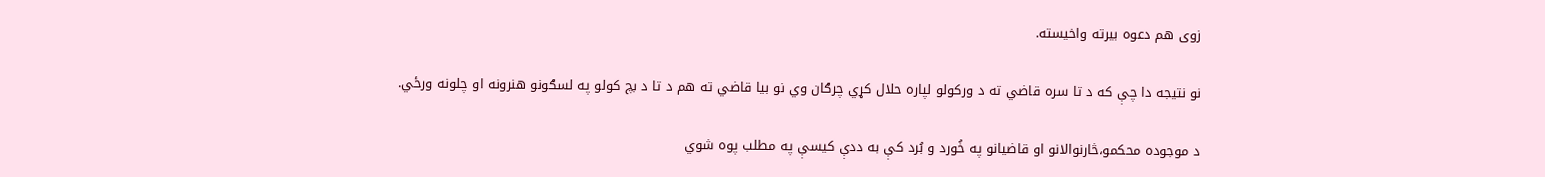زوی هم دعوه بيرته واخيسته.

نو نتيجه دا چې که د تا سره قاضي ته د ورکولو لپاره حلال کړي چرګان وي نو بيا قاضي ته هم د تا د بچ کولو په لسګونو هنرونه او چلونه ورځي.

د موجوده محکمو،څارنوالانو او قاضيانو په خُورد و بُرد کې به ددې کيسې په مطلب پوه شوي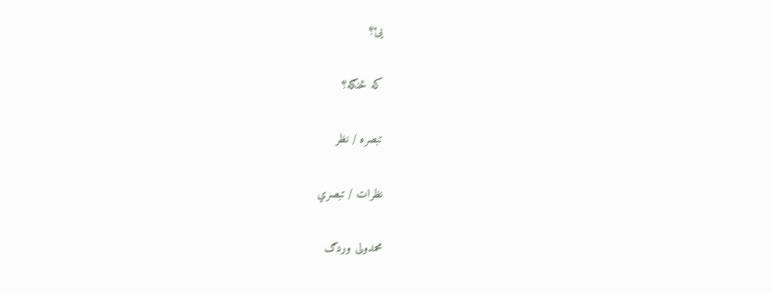یئ؟

که څنګه؟

تبصره / نظر

نظرات / تبصري

محمدولی وردګ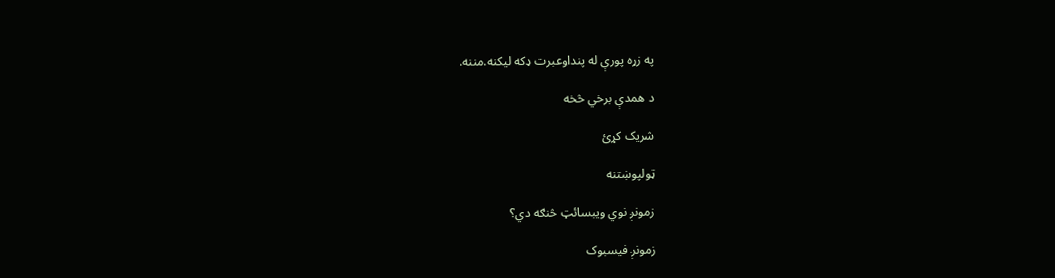په زړه پورې له پنداوعبرت ډکه لیکنه.مننه.

د همدې برخي څخه

شریک کړئ

ټولپوښتنه

زمونږ نوي ویبسائټ څنګه دي؟

زمونږ فيسبوک